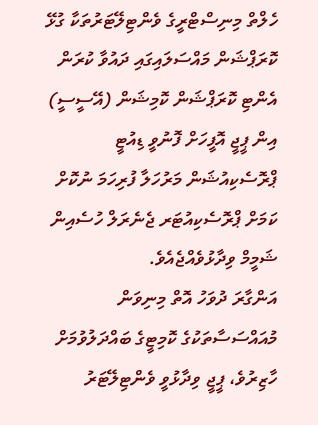ހެލްތް މިނިސްޓްރީގެ ވެންޓިލޭޓަރުތަކާ ގުޅޭ ކޮރަޕްޝަން މައްސަލައިގައި ދައުވާ ކުރަން އެންޓި ކޮރަޕްޝަން ކޮމިޝަން (އޭސީސީ) އިން ޕީޖީ އޮފީހަށް ފޮނުވީ ޑިއުޓީ ޕްރޮސެކިއުޝަން މަރުހަލާ ފުރިހަމަ ނުކޮށް ކަމަށް ޕްރޮސެކިއުޓަރ ޖެނެރަލް ހުސެއިން ޝަމީމް ވިދާޅުވެއްޖެއެވެ.
އަންގާރަ ދުވަހު އޮތް މިނިވަން މުއައްސަސާތަކުގެ ކޮމިޓީގެ ބައްދަލުވުމަށް ހާޒިރުވެ، ޕީޖީ ވިދާޅުވީ ވެންޓިލޭޓަރު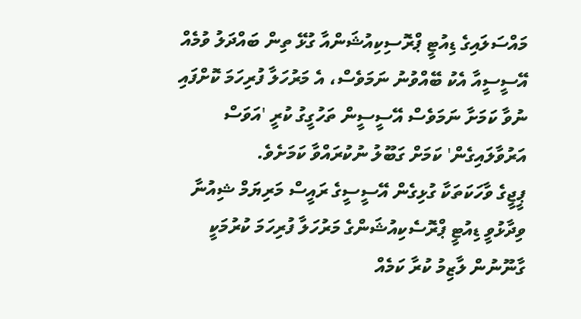މައްސަލައިގެ ޑިއުޓީ ޕްރޮސިކިއުޝަންއާ ގުޅޭ ތިން ބައްދަލު ވުމެއް އޭސީސީއާ އެކު ބޭއްވުނު ނަމަވެސް، އެ މަރުހަލާ ފުރިހަމަ ކޮށްފައި ނުވާ ކަމަށާ ނަމަވެސް އޭސީސީން ތަހުގީގު ކުރީ 'އަވަސް އަރުވާލައިގެން' ކަމަށް ގަބޫލު ނުކުރައްވާ ކަމަށެވެ.
ޕީޖީގެ ވާހަކަތަކާ ގުޅިގެން އޭސީސީގެ ރައީސް މަރިޔަމް ޝިއުނާ ވިދާޅުވީ ޑިއުޓީ ޕްރޮސެކިއުޝަންގެ މަރުހަލާ ފުރިހަމަ ކުރުމަކީ ގާނޫނުން ލާޒިމު ކުރާ ކަމެއް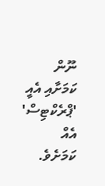ނޫން ކަމަށާއި އެއީ 'ޕްރެކްޓިސް' އެއް ކަމަށެވެ.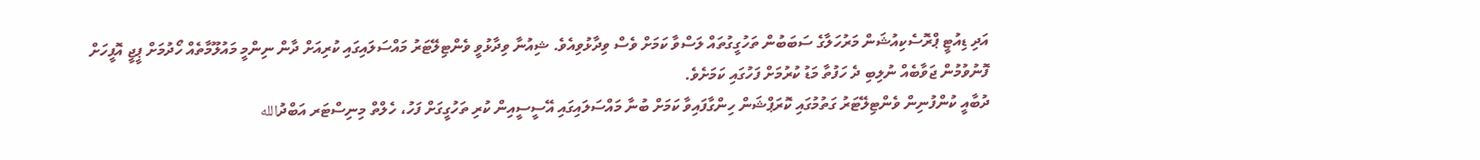އަދި ޑިއުޓީ ޕްރޮސެކިއުޝަން މަރުހަލާގެ ސަބަބުން ތަހުގީގުތައް ލަސްވާ ކަމަށް ވެސް ވިދާޅުވިއެވެ. ޝިއުނާ ވިދާޅުވީ ވެންޓިލޭޓަރު މައްސަލައިގައި ކުރިއަށް ދާން ނިންމީ މައުލޫމާތެއް ހޯދުމަށް ޕީޖީ އޮފީހަށް ފޮނުވުމުން ޖަވާބެއް ނުލިބި ދެ ހަފުތާ މަޑު ކުރުމަށް ފަހުގައި ކަމަށެވެ.
ދުބާއީ ކުންފުނިން ވެންޓިލޭޓަރު ގަތުމުގައި ކޮރަޕްޝަން ހިންގާފައިވާ ކަމަށް ބުނާ މައްސަލައިގައި އޭސީސީއިން ކުރި ތަހުގީގަށް ފަހު، ހެލްތް މިނިސްޓަރ އަބްދުالله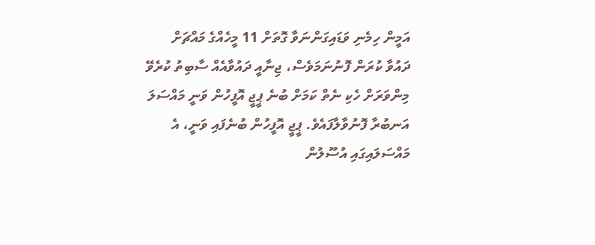އަމީން ހިމެނި ވަޑައިގަންނަވާ ގޮތަށް 11 މީހެއްގެ މައްޗަށް ދައުވާ ކުރަން ފޮނުނަމަވެސް، ޖިނާއީ ދައުވާއެއް ސާބިތު ކުރެވޭ މިންވަރަށް ހެކި ނެތް ކަމަށް ބުނެ ޕީޖީ އޮފީހުން ވަނީ މައްސަލަ އަނބުރާ ފޮނުވާލާފައެވެ. ޕީޖީ އޮފީހުން ބުނެފައި ވަނީ، އެ މައްސަލައިގައި އުސޫލުން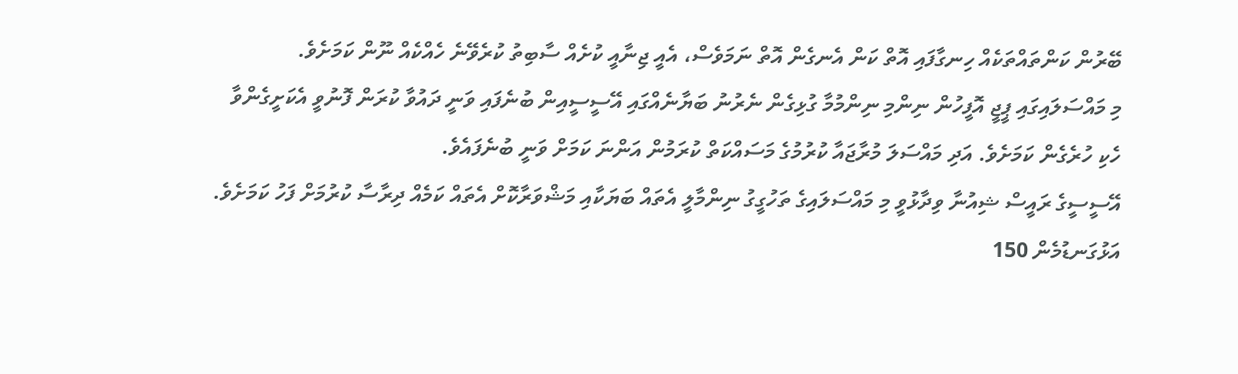ބޭރުން ކަންތައްތަކެއް ހިނގާފައި އޮތް ކަން އެނގެން އޮތް ނަމަވެސް، އެއީ ޖިނާއީ ކުށެއް ސާބިތު ކުރެވޭނެ ހެއްކެއް ނޫން ކަމަށެވެ.
މި މައްސަލައިގައި ޕީޖީ އޮފީހުން ނިންމި ނިންމުމާ ގުޅިގެން ނެރުނު ބަޔާނެއްގައި އޭސީސީއިން ބުނެފައި ވަނީ ދައުވާ ކުރަން ފޮނުވީ އެކަށީގެންވާ ހެކި ހުރެގެން ކަމަށެވެ. އަދި މައްސަލަ މުރާޖައާ ކުރުމުގެ މަސައްކަތް ކުރަމުން އަންނަ ކަމަށް ވަނީ ބުނެފައެވެ.
އޭސީސީގެ ރައީސް ޝިއުނާ ވިދާޅުވީ މި މައްސަލައިގެ ތަހުގީގު ނިންމާލީ އެތައް ބަޔަކާއި މަޝްވަރާކޮށް އެތައް ކަމެއް ދިރާސާ ކުރުމަށް ފަހު ކަމަށެވެ.
އަޅުގަނޑުމެން 150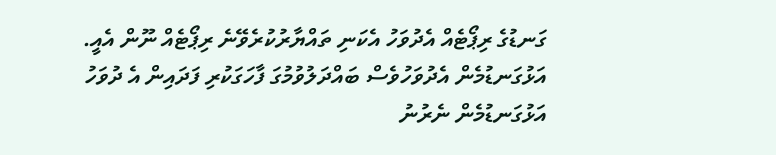ގަނޑުގެ ރިޕޯޓެއް އެދުވަހު އެކަނި ތައްޔާރުކުރެވޭނެ ރިޕޯޓެއް ނޫން އެއީ. އަޅުގަނޑުމެން އެދުވަހުވެސް ބައްދަލުވުމުގަ ފާހަގަކުރި ފަދައިން އެ ދުވަހު އަޅުގަނޑުމެން ނެރުނު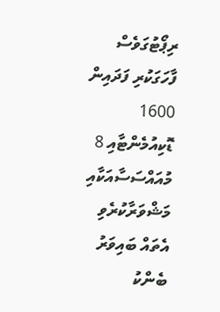ރިޕޯޓުގަވެސް ފާހަގަކުރި ފަދައިން 1600 ޑޮކިއުމެންޓާއި 8 މުއައްސަސާއަކާއި މަޝްވަރާކުރެވި އެތައް ބައިވަރު ބެންކު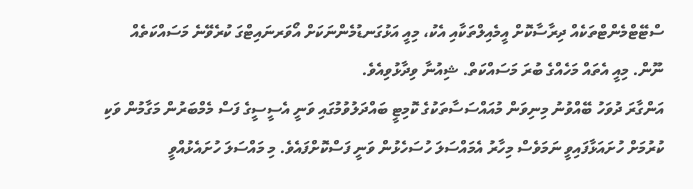ސްޓޭޓްމެންޓްތަކެއް ދިރާސާކޮށް އީމެއިލްތަކާއި އެކު، މިއީ އަޅުގަނޑުމެންނަކަށް އޯވަރނައިޓްގަ ކުރެވޭނެ މަސައްކަތެއް ނޫން. މިއީ އެތައް މަހެއްގެ ބުރަ މަސައްކަތް. ޝިއުނާ ވިދާޅުވިއެވެ.
އަންގާރަ ދުވަހު ބޭއްވުނު މިނިވަން މުއައްސަސާތަކުގެ ކޮމިޓީ ބައްދަލުވުމުގައި ވަނީ އެސީސީގެ ފަސް މެމްބަރުން މަގާމުން ވަކި ކުރުމަށް ހުށައަޅާފައިވީ ނަމަވެސް މިހާރު އެމައްސަލަ ހުސަހެޅުން ވަނީ ފަސްކޮށްފައެވެ. މި މައްސަލަ ހުށައެޅުއްވީ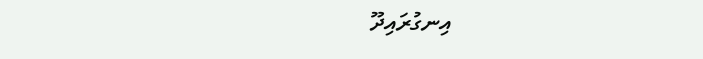އިނގުރައިދޫ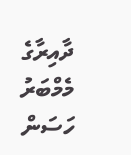ދާއިރާގެ މެމްބަރު ހަސަން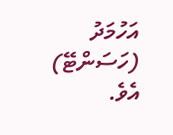އަހުމަދު (ހަސަންޓޭ) އެވެ.